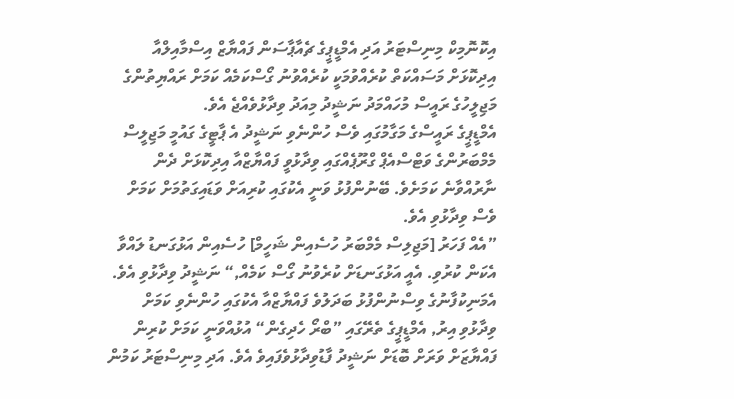އިކޮނޮމިކް މިނިސްޓަރު އަދި އެމްޑީޕީގެ ޗެއާޕާސަން ފައްޔާޒް އިސްމާއިލްއާ އިދިކޮޅަށް މަސައްކަތް ކުރެއްވުމަކީ ކުރެއްވުނު ގޯސްކަމެއް ކަމަށް ރައްޔިތުންގެ މަޖިލީހުގެ ރައީސް މުހައްމަދު ނަޝީދު މިއަދު ވިދާޅުވެއްޖެ އެވެ.
އެމްޑީޕީގެ ރައީސްގެ މަގާމުގައި ވެސް ހުންނެވި ނަޝީދު އެ ޕާޓީގެ ގައުމީ މަޖިލީސް މެމްބަރުންގެ ވަޓްސްއެޕް ގްރޫޕެއްގައި ވިދާޅުވީ ފައްޔާޒްއާ އިދިކޮޅަށް ދެން ނާރުއްވާނެ ކަމަށެވެ. ބޭނުންފުޅު ވަނީ އެކުގައި ކުރިއަށް ވަޑައިގަތުމަށް ކަމަށް ވެސް ވިދާޅުވި އެވެ.
”އެއް ފަހަރު [މަޖިލިސް މެމްބަރު ހުސެއިން ޝަހީމް] ހުސެއިން އަޅުގަނޑު ލައްވާ އެކަން ކުރުވި. އެއީ އަޅުގަނޑަށް ކުރެވުނު ގޯސް ކަމެއް,“ ނަޝީދު ވިދާޅުވި އެވެ.
އެމަނިކުފާނުގެ ވިސްނުންފުޅު ބަދަލުވެ ފައްޔާޒްއާ އެކުގައި ހުންނެވި ކަމަށް ވިދާޅުވި އިރު, އެމްޑީޕީގެ ތެރޭގައި ”ބްރޯ ހެދިގެން“ އުޅުއްވަނީ ކަމަށް ކުރިން ފައްޔާޒަށް ވަރަށް ބޮޑަށް ނަޝީދު ފާޑުވިދާޅުވެފައިވެ އެވެ. އަދި މިނިސްޓަރު ކަމުން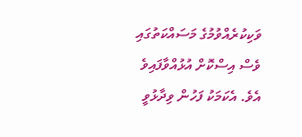ވަކިކުރެއްވުމުގެ މަސައްކަތުގައި ވެސް އިސްކޮށް އުޅުއްވާފައިވެ އެވެ. އެކަމަކު ފަހުން ވިދާޅުވީ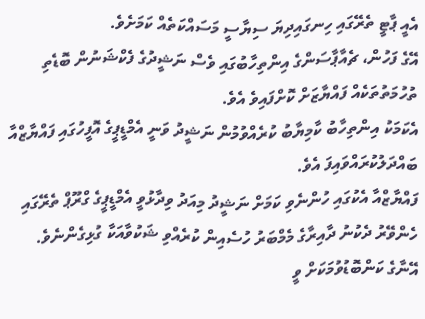އެއީ ޕާޓީ ތެރޭގައި ހިނގައިދިޔަ ސިޔާސީ މަސައްކަތެއް ކަމަށެވެ.
އޭގެ ފަހުން، ޗެއާޕާސަންގެ އިންތިހާބުގައި ވެސް ނަޝީދުގެ ފެކްޝަނުން ބޮޑެތި ތުހުމަތުތަކެއް ފައްޔާޒަށް ކޮށްފައިވެ އެވެ.
އެކަމަކު އިންތިހާބު ކާމިޔާބު ކުރެއްވުމުން ނަޝީދު ވަނީ އެމްޑީޕީގެ އޮފީހުގައި ފައްޔާޒްއާ ބައްދަލުކުރައްވައިފަ އެވެ.
ފައްޔާޒްއާ އެކުގައި ހުންނެވި ކަމަށް ނަޝީދު މިއަދު ވިދާޅުވީ އެމްޑީޕީގެ ގްރޫޕް ތެރޭގައި ހެންވޭރު ދެކުނު ދާއިރާގެ މެމްބަރު ހުސެއިން ކުރެއްވި ޝަކުވާއަކާ ގުޅިގެންނެވެ. އޭނާގެ ކަންބޮޑުވުމަކަށް ވީ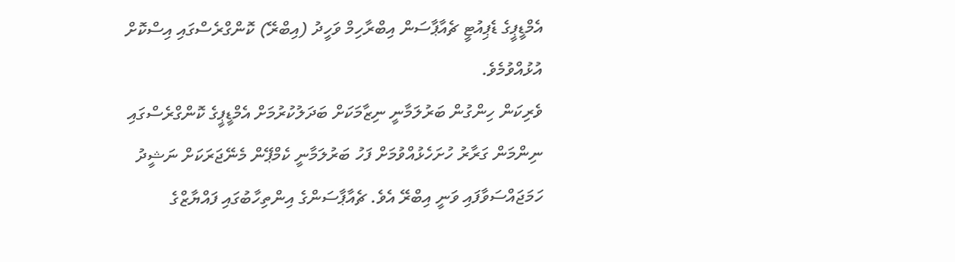އެމްޑީޕީގެ ޑެޕިއުޓީ ޗެއާޕާސަން އިބްރާހިމް ވަހީދު (އިބްރޭ) ކޮންގްރެސްގައި އިސްކޮށް އުޅުއްވުމެވެ.
ވެރިކަން ހިންގުން ބަރުލަމާނީ ނިޒާމަކަށް ބަދަލުކުރުމަށް އެމްޑީޕީގެ ކޮންގްރެސްގައި ނިންމަން ގަރާރު ހުށަހެޅުއްވުމަށް ފަހު ބަރުލަމާނީ ކެމްޕޭން މެނޭޖަރަކަށް ނަޝީދު ހަމަޖައްސަވާފައި ވަނީ އިބްރޭ އެވެ. ޗެއާޕާސަންގެ އިންތިހާބުގައި ފައްޔާޒްގެ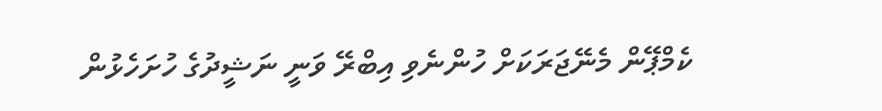ކެމްޕޭން މެނޭޖަރަކަށް ހުންނެވި އިބްރޭ ވަނީ ނަޝީދުގެ ހުށަހެޅުން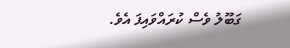ގަބޫލު ވެސް ކުރައްވައިފަ އެވެ.